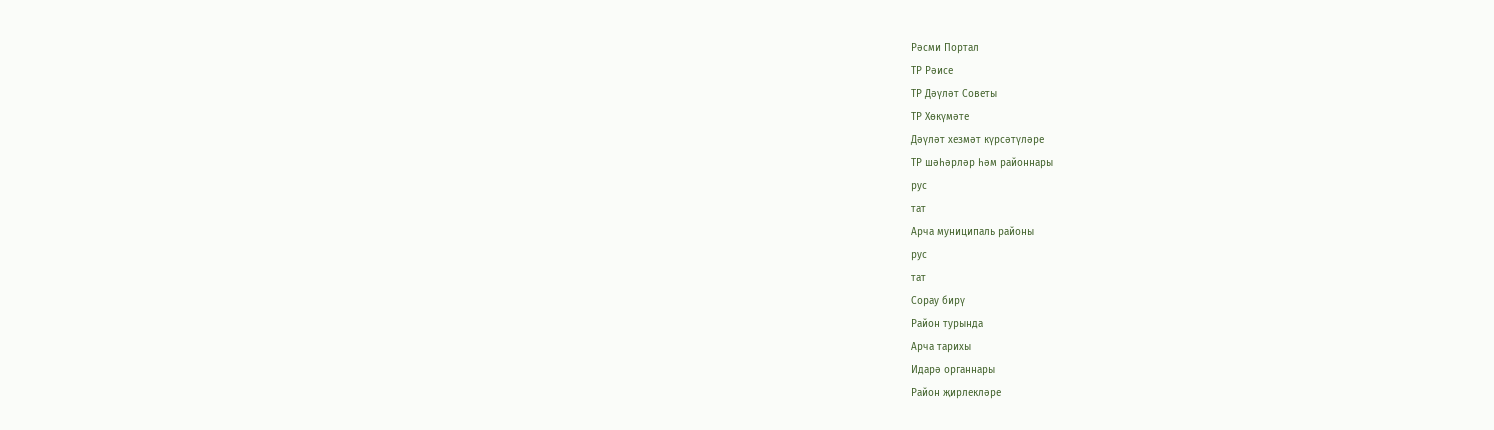Рәсми Портал
ТР Рәисе
ТР Дәүләт Советы
ТР Хөкүмәте
Дәүләт хезмәт күрсәтүләре
ТР шәһәрләр һәм районнары
рус
тат
Арча муниципаль районы
рус
тат
Сорау бирү
Район турында
Арча тарихы
Идарә органнары
Район җирлекләре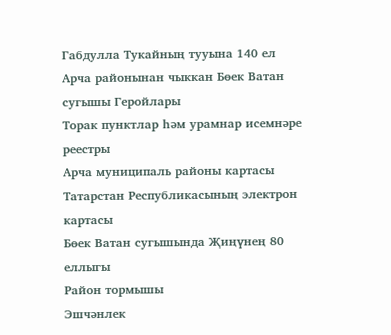Габдулла Тукайның тууына 140 ел
Арча районынан чыккан Бөек Ватан сугышы Геройлары
Торак пунктлар һәм урамнар исемнәре реестры
Арча муниципаль районы картасы
Татарстан Республикасының электрон картасы
Бөек Ватан сугышында Җиңүнең 80 еллыгы
Район тормышы
Эшчәнлек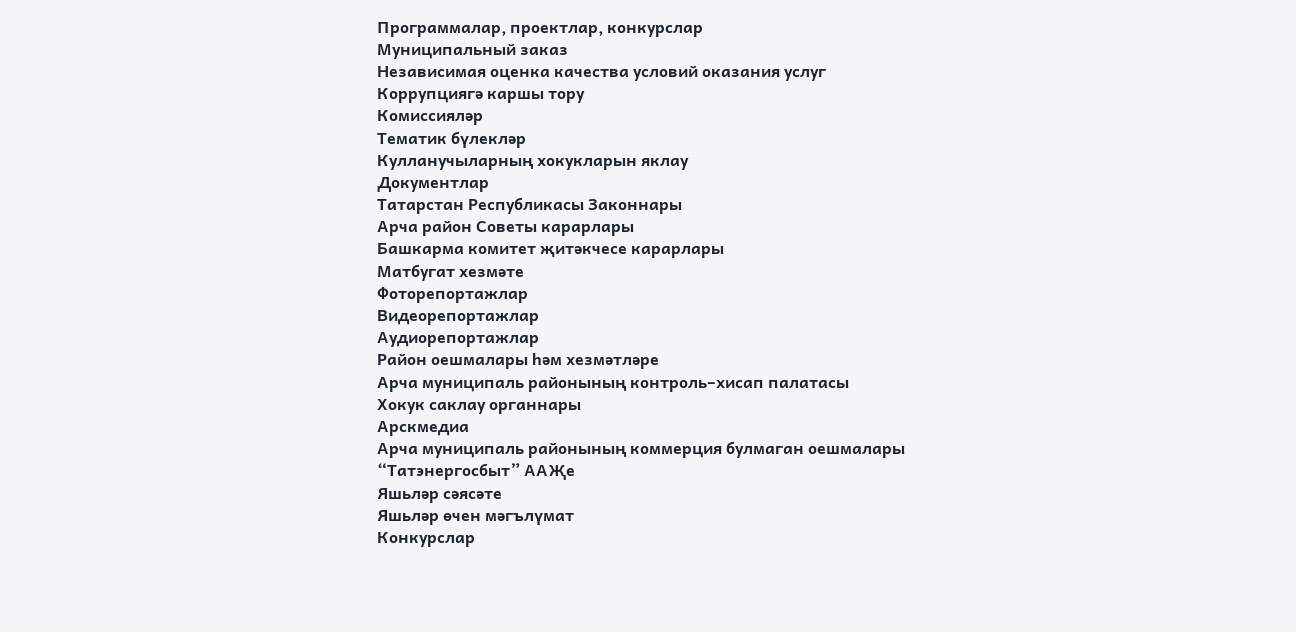Программалар, проектлар, конкурслар
Муниципальный заказ
Независимая оценка качества условий оказания услуг
Коррупциягә каршы тору
Комиссияләр
Тематик бүлекләр
Кулланучыларның хокукларын яклау
Документлар
Татарстан Республикасы Законнары
Арча район Советы карарлары
Башкарма комитет җитәкчесе карарлары
Матбугат хезмәте
Фоторепортажлар
Видеорепортажлар
Аудиорепортажлар
Район оешмалары һәм хезмәтләре
Арча муниципаль районының контроль–хисап палатасы
Хокук саклау органнары
Арскмедиа
Арча муниципаль районының коммерция булмаган оешмалары
“Татэнергосбыт” ААҖе
Яшьләр сәясәте
Яшьләр өчен мәгълүмат
Конкурслар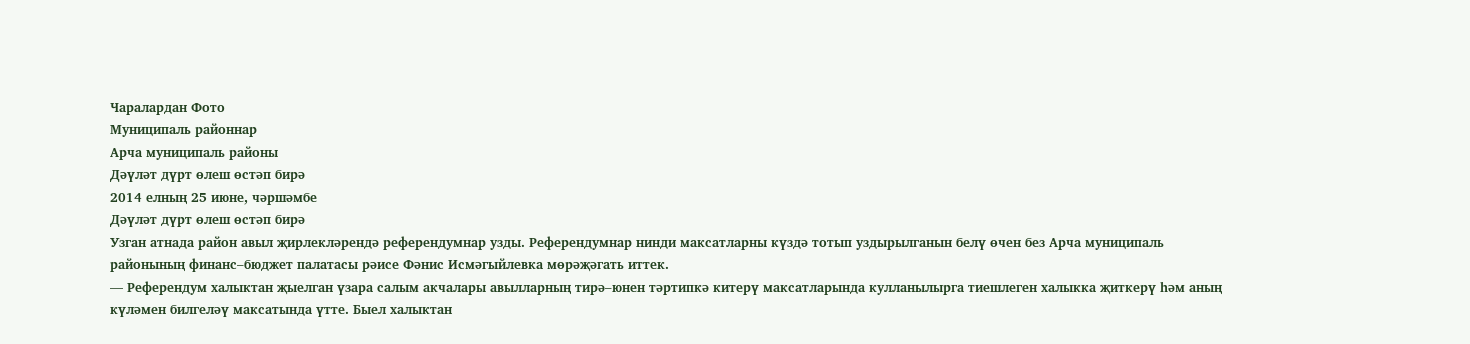Чаралардан Фото
Муниципаль районнар
Арча муниципаль районы
Дәүләт дүрт өлеш өстәп бирә
2014 елның 25 июне, чәршәмбе
Дәүләт дүрт өлеш өстәп бирә
Узган атнада район авыл җирлекләрендә референдумнар узды. Референдумнар нинди максатларны күздә тотып уздырылганын белү өчен без Арча муниципаль районының финанс–бюджет палатасы рәисе Фәнис Исмәгыйлевка мөрәҗәгать иттек.
— Референдум халыктан җыелган үзара салым акчалары авылларның тирә–юнен тәртипкә китерү максатларында кулланылырга тиешлеген халыкка җиткерү һәм аның күләмен билгеләү максатында үтте. Быел халыктан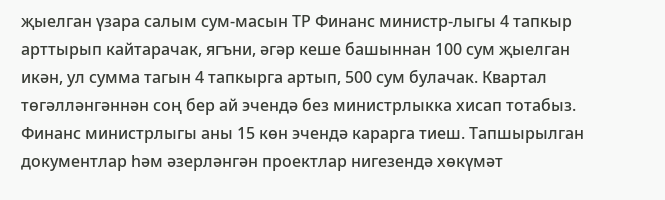җыелган үзара салым сум-масын ТР Финанс министр-лыгы 4 тапкыр арттырып кайтарачак, ягъни, әгәр кеше башыннан 100 сум җыелган икән, ул сумма тагын 4 тапкырга артып, 500 сум булачак. Квартал төгәлләнгәннән соң бер ай эчендә без министрлыкка хисап тотабыз. Финанс министрлыгы аны 15 көн эчендә карарга тиеш. Тапшырылган документлар һәм әзерләнгән проектлар нигезендә хөкүмәт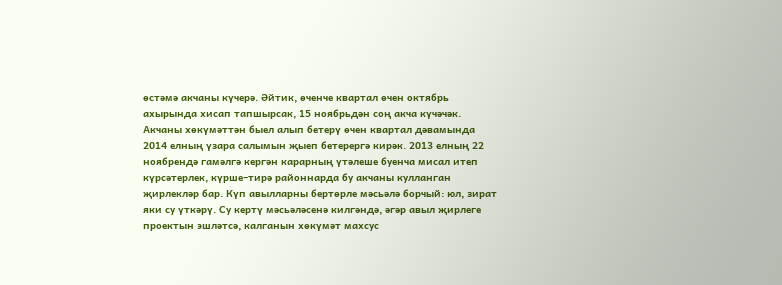өстәмә акчаны күчерә. Әйтик, өченче квартал өчен октябрь ахырында хисап тапшырсак, 15 ноябрьдән соң акча күчәчәк. Акчаны хөкүмәттән быел алып бетерү өчен квартал дәвамында 2014 елның үзара салымын җыеп бетерергә кирәк. 2013 елның 22 ноябрендә гамәлгә кергән карарның үтәлеше буенча мисал итеп күрсәтерлек, күрше–тирә районнарда бу акчаны кулланган җирлекләр бар. Күп авылларны бертөрле мәсьәлә борчый: юл, зират яки су үткәрү. Су кертү мәсьәләсенә килгәндә, әгәр авыл җирлеге проектын эшләтсә, калганын хөкүмәт махсус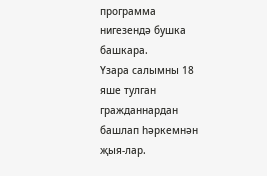программа нигезендә бушка башкара.
Үзара салымны 18 яше тулган гражданнардан башлап һәркемнән җыя-лар.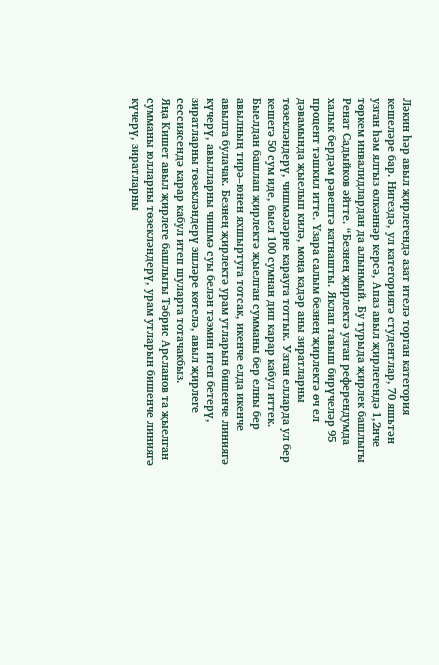Ләкин һәр авыл җирлегендә азат ителә торган категория кешеләре бар. Нигездә, ул категориягә студентлар, 70 яшьтән узган һәм ялгыз өлкәннәр керсә, Апаз авыл җирлегендә 1,2нче төркем инвалидлардан да алынмый. Бу турыда җирлек башлыгы Ренат Садыйков әйтте. “Безнең җирлектә узган референдумда халык бердәм рәвештә катнашты. Яклап тавыш бирүчеләр 95 процент тәшкил итте. Үзара салым безнең җирлектә өч ел дәвамында җыелып килә, моңа кадәр аны зиратларны төзекләндерү, чишмәләрне карауга тоттык. Узган елларда ул бер кешегә 50 сум иде, быел 100 сумнан дип карар кабул иттек. Быелдан башлап җирлектә җыелган сумманы бер елны бер авылның тирә–юнен яхшыртуга тотсак, икенче елда икенче авылга булачак. Безнең җирлектә урам утларын бишенче линиягә күчерү, авылларны чишмә суы белән тәэмин итеп бетерү, зиратларны төзекләндерү эшләре көтелә, авыл җирлеге сессиясендә карар кабул итеп шуларга тотачакбыз.
Яңа Кишет авыл җирлеге башлыгы Тәбрис Арсланов та җыелган сумманы юлларны төзекләндерү, урам утларын бишенче линиягә күчерү, зиратларны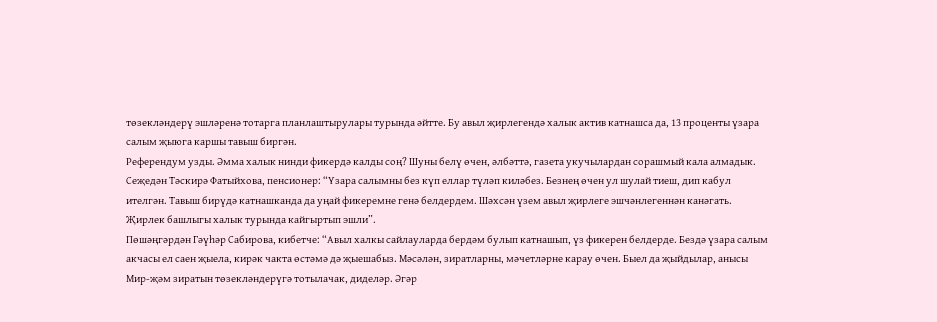төзекләндерү эшләренә тотарга планлаштырулары турында әйтте. Бу авыл җирлегендә халык актив катнашса да, 13 проценты үзара салым җыюга каршы тавыш биргән.
Референдум узды. Әмма халык нинди фикердә калды соң? Шуны белү өчен, әлбәттә, газета укучылардан сорашмый кала алмадык.
Сеҗедән Тәскирә Фатыйхова, пенсионер: “Үзара салымны без күп еллар түләп киләбез. Безнең өчен ул шулай тиеш, дип кабул ителгән. Тавыш бирүдә катнашканда да уңай фикеремне генә белдердем. Шәхсән үзем авыл җирлеге эшчәнлегеннән канәгать. Җирлек башлыгы халык турында кайгыртып эшли”.
Пөшәңгәрдән Гәүһәр Сабирова, кибетче: “Авыл халкы сайлауларда бердәм булып катнашып, үз фикерен белдерде. Бездә үзара салым акчасы ел саен җыела, кирәк чакта өстәмә дә җыешабыз. Мәсәлән, зиратларны, мәчетләрне карау өчен. Быел да җыйдылар, анысы Мир-җәм зиратын төзекләндерүгә тотылачак, диделәр. Әгәр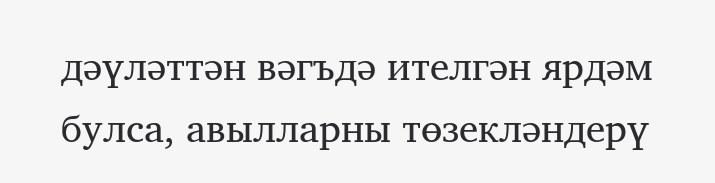дәүләттән вәгъдә ителгән ярдәм булса, авылларны төзекләндерү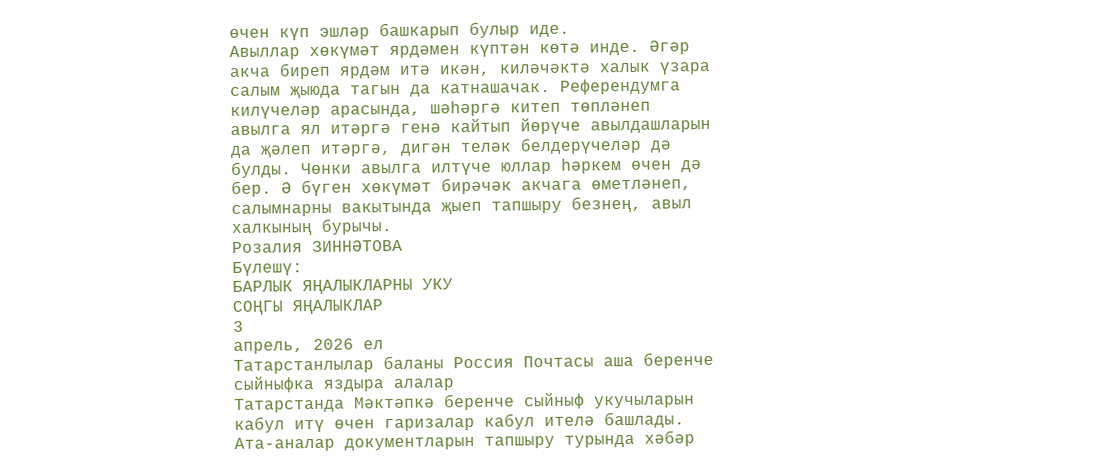өчен күп эшләр башкарып булыр иде.
Авыллар хөкүмәт ярдәмен күптән көтә инде. Әгәр акча биреп ярдәм итә икән, киләчәктә халык үзара салым җыюда тагын да катнашачак. Референдумга килүчеләр арасында, шәһәргә китеп төпләнеп авылга ял итәргә генә кайтып йөрүче авылдашларын да җәлеп итәргә, дигән теләк белдерүчеләр дә булды. Чөнки авылга илтүче юллар һәркем өчен дә бер. Ә бүген хөкүмәт бирәчәк акчага өметләнеп, салымнарны вакытында җыеп тапшыру безнең, авыл халкының бурычы.
Розалия ЗИННӘТОВА
Бүлешү:
БАРЛЫК ЯҢАЛЫКЛАРНЫ УКУ
СОҢГЫ ЯҢАЛЫКЛАР
3
апрель, 2026 ел
Татарстанлылар баланы Россия Почтасы аша беренче сыйныфка яздыра алалар
Татарстанда Мәктәпкә беренче сыйныф укучыларын кабул итү өчен гаризалар кабул ителә башлады. Ата-аналар документларын тапшыру турында хәбәр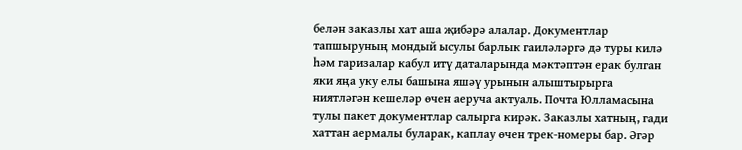белән заказлы хат аша җибәрә алалар. Документлар тапшыруның мондый ысулы барлык гаиләләргә дә туры килә һәм гаризалар кабул итү даталарында мәктәптән ерак булган яки яңа уку елы башына яшәү урынын алыштырырга ниятләгән кешеләр өчен аеруча актуаль. Почта Юлламасына тулы пакет документлар салырга кирәк. Заказлы хатның, гади хаттан аермалы буларак, каплау өчен трек-номеры бар. Әгәр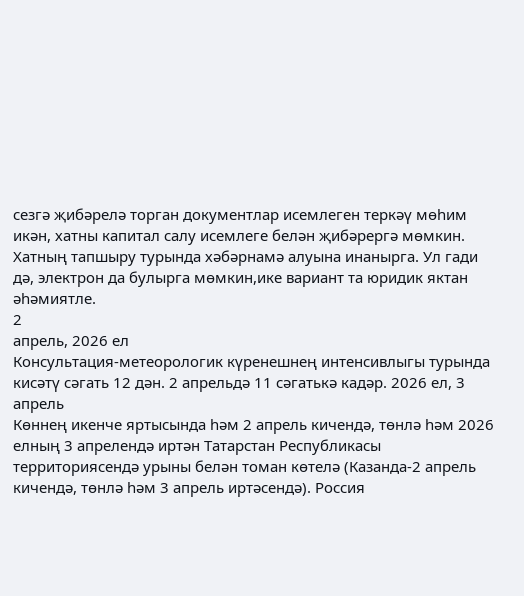сезгә җибәрелә торган документлар исемлеген теркәү мөһим икән, хатны капитал салу исемлеге белән җибәрергә мөмкин. Хатның тапшыру турында хәбәрнамә алуына инанырга. Ул гади дә, электрон да булырга мөмкин,ике вариант та юридик яктан әһәмиятле.
2
апрель, 2026 ел
Консультация-метеорологик күренешнең интенсивлыгы турында кисәтү сәгать 12 дән. 2 апрельдә 11 сәгатькә кадәр. 2026 ел, 3 апрель
Көннең икенче яртысында һәм 2 апрель кичендә, төнлә һәм 2026 елның 3 апрелендә иртән Татарстан Республикасы территориясендә урыны белән томан көтелә (Казанда-2 апрель кичендә, төнлә һәм 3 апрель иртәсендә). Россия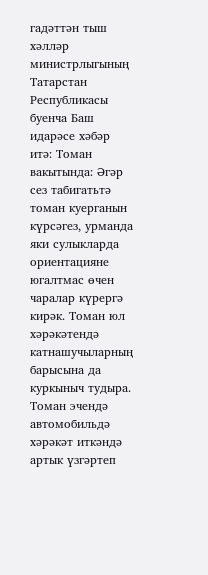гадәттән тыш хәлләр министрлыгының Татарстан Республикасы буенча Баш идарәсе хәбәр итә: Томан вакытында: Әгәр сез табигатьтә томан куерганын күрсәгез, урманда яки сулыкларда ориентацияне югалтмас өчен чаралар күрергә кирәк. Томан юл хәрәкәтендә катнашучыларның барысына да куркыныч тудыра. Томан эчендә автомобильдә хәрәкәт иткәндә артык үзгәртеп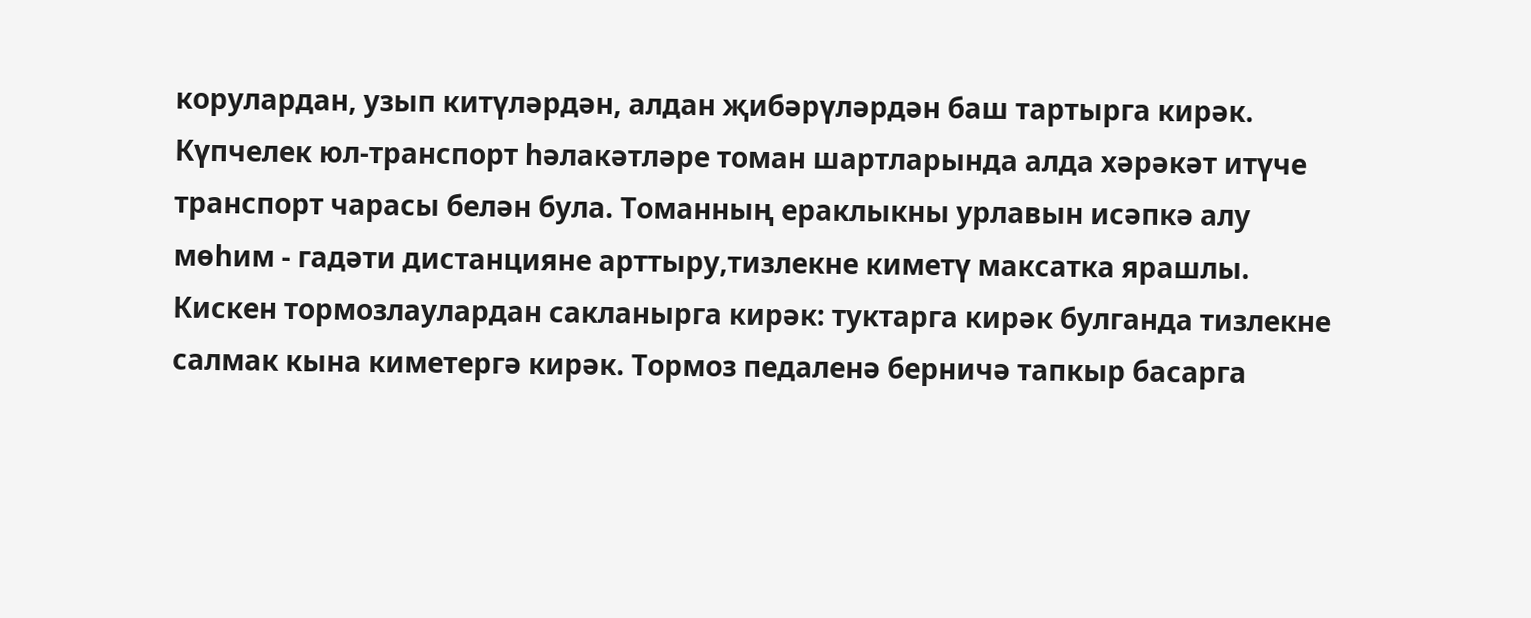корулардан, узып китүләрдән, алдан җибәрүләрдән баш тартырга кирәк. Күпчелек юл-транспорт һәлакәтләре томан шартларында алда хәрәкәт итүче транспорт чарасы белән була. Томанның ераклыкны урлавын исәпкә алу мөһим - гадәти дистанцияне арттыру,тизлекне киметү максатка ярашлы. Кискен тормозлаулардан сакланырга кирәк: туктарга кирәк булганда тизлекне салмак кына киметергә кирәк. Тормоз педаленә берничә тапкыр басарга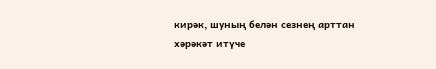кирәк, шуның белән сезнең арттан хәрәкәт итүче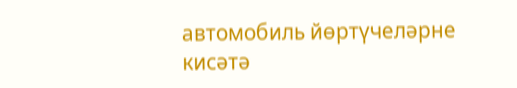автомобиль йөртүчеләрне кисәтә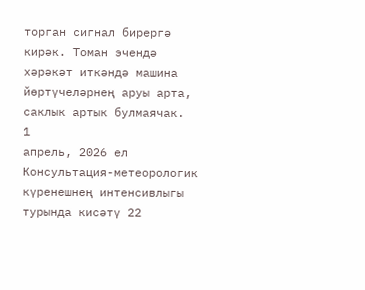торган сигнал бирергә кирәк. Томан эчендә хәрәкәт иткәндә машина йөртүчеләрнең аруы арта, саклык артык булмаячак.
1
апрель, 2026 ел
Консультация-метеорологик күренешнең интенсивлыгы турында кисәтү 22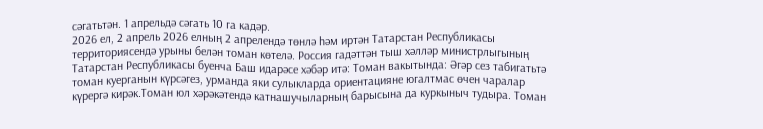сәгатьтән. 1 апрельдә сәгать 10 га кадәр.
2026 ел, 2 апрель 2026 елның 2 апрелендә төнлә һәм иртән Татарстан Республикасы территориясендә урыны белән томан көтелә. Россия гадәттән тыш хәлләр министрлыгының Татарстан Республикасы буенча Баш идарәсе хәбәр итә: Томан вакытында: Әгәр сез табигатьтә томан куерганын күрсәгез, урманда яки сулыкларда ориентацияне югалтмас өчен чаралар күрергә кирәк.Томан юл хәрәкәтендә катнашучыларның барысына да куркыныч тудыра. Томан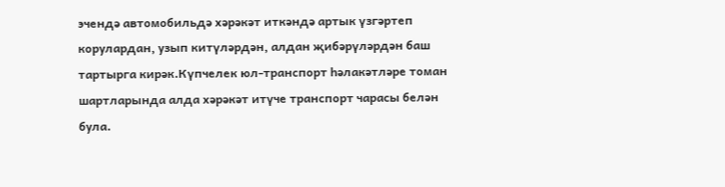эчендә автомобильдә хәрәкәт иткәндә артык үзгәртеп корулардан, узып китүләрдән, алдан җибәрүләрдән баш тартырга кирәк.Күпчелек юл-транспорт һәлакәтләре томан шартларында алда хәрәкәт итүче транспорт чарасы белән була.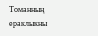Томанның ераклыкны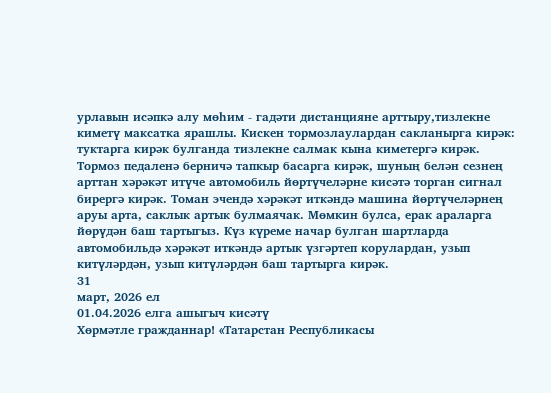урлавын исәпкә алу мөһим - гадәти дистанцияне арттыру,тизлекне киметү максатка ярашлы. Кискен тормозлаулардан сакланырга кирәк: туктарга кирәк булганда тизлекне салмак кына киметергә кирәк. Тормоз педаленә берничә тапкыр басарга кирәк, шуның белән сезнең арттан хәрәкәт итүче автомобиль йөртүчеләрне кисәтә торган сигнал бирергә кирәк. Томан эчендә хәрәкәт иткәндә машина йөртүчеләрнең аруы арта, саклык артык булмаячак. Мөмкин булса, ерак араларга йөрүдән баш тартыгыз. Күз күреме начар булган шартларда автомобильдә хәрәкәт иткәндә артык үзгәртеп корулардан, узып китүләрдән, узып китүләрдән баш тартырга кирәк.
31
март, 2026 ел
01.04.2026 елга ашыгыч кисәтү
Хөрмәтле гражданнар! «Татарстан Республикасы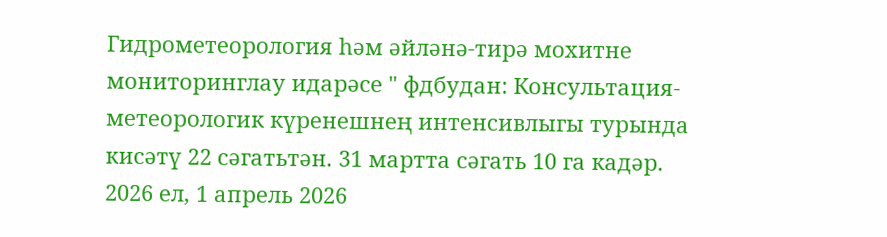Гидрометеорология һәм әйләнә-тирә мохитне мониторинглау идарәсе " фдбудан: Консультация-метеорологик күренешнең интенсивлыгы турында кисәтү 22 сәгатьтән. 31 мартта сәгать 10 га кадәр. 2026 ел, 1 апрель 2026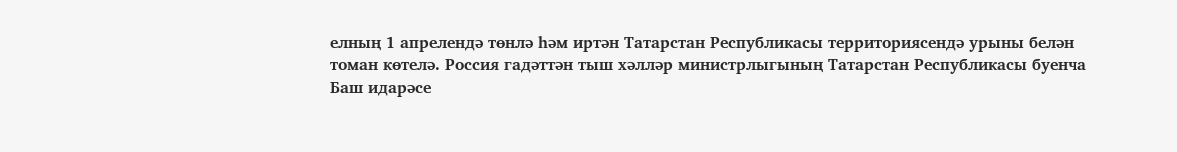елның 1 апрелендә төнлә һәм иртән Татарстан Республикасы территориясендә урыны белән томан көтелә. Россия гадәттән тыш хәлләр министрлыгының Татарстан Республикасы буенча Баш идарәсе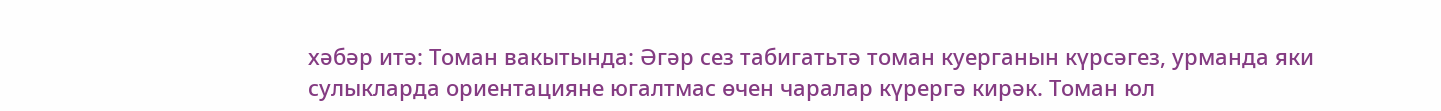хәбәр итә: Томан вакытында: Әгәр сез табигатьтә томан куерганын күрсәгез, урманда яки сулыкларда ориентацияне югалтмас өчен чаралар күрергә кирәк. Томан юл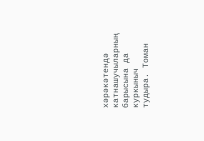хәрәкәтендә катнашучыларның барысына да куркыныч тудыра. Томан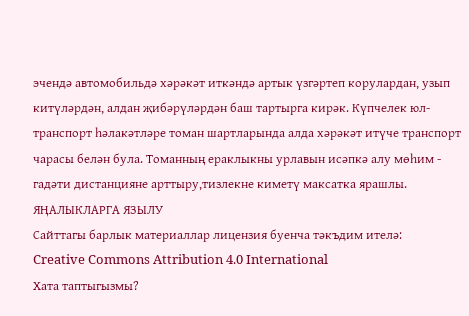эчендә автомобильдә хәрәкәт иткәндә артык үзгәртеп корулардан, узып китүләрдән, алдан җибәрүләрдән баш тартырга кирәк. Күпчелек юл-транспорт һәлакәтләре томан шартларында алда хәрәкәт итүче транспорт чарасы белән була. Томанның ераклыкны урлавын исәпкә алу мөһим - гадәти дистанцияне арттыру,тизлекне киметү максатка ярашлы.
ЯҢАЛЫКЛАРГА ЯЗЫЛУ
Сайттагы барлык материаллар лицензия буенча тәкъдим ителә:
Creative Commons Attribution 4.0 International
Хата таптыгызмы?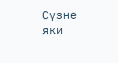Сүзне яки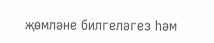җөмләне билгеләгез һәм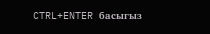CTRL+ENTER басыгыз